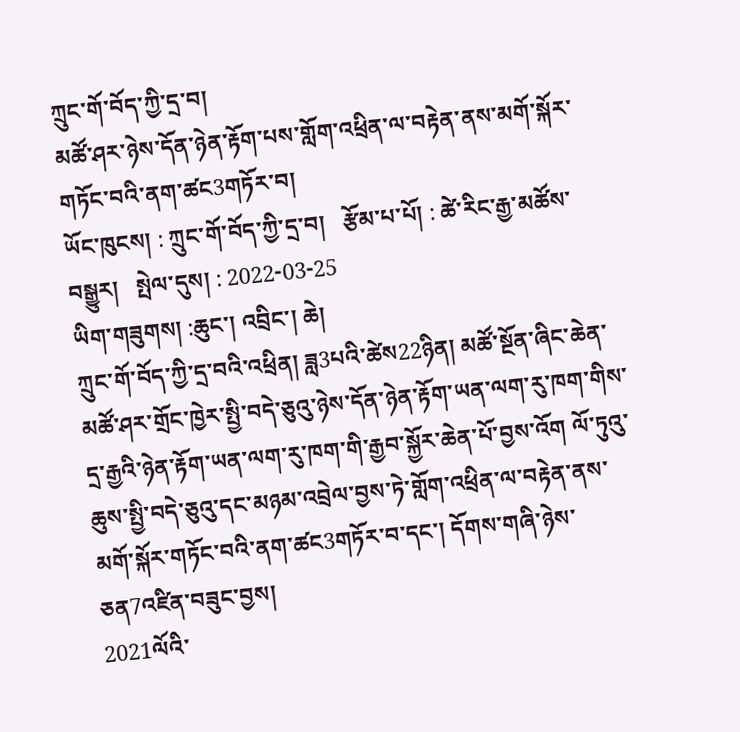ཀྲུང་གོ་བོད་ཀྱི་དྲ་བ།
མཚོ་ཤར་ཉེས་དོན་ཉེན་རྟོག་པས་གློག་འཕྲིན་ལ་བརྟེན་ནས་མགོ་སྐོར་གཏོང་བའི་ནག་ཚང3གཏོར་བ།
ཡོང་ཁུངས། : ཀྲུང་གོ་བོད་ཀྱི་དྲ་བ།   རྩོམ་པ་པོ། : ཚེ་རིང་རྒྱ་མཚོས་བསྒྱུར།   སྤེལ་དུས། : 2022-03-25
ཡིག་གཟུགས། :ཆུང་། འབྲིང་། ཆེ།
ཀྲུང་གོ་བོད་ཀྱི་དྲ་བའི་འཕྲིན། ཟླ3པའི་ཚེས22ཉིན། མཚོ་སྔོན་ཞིང་ཆེན་མཚོ་ཤར་གྲོང་ཁྱེར་སྤྱི་བདེ་ཅུའུ་ཉེས་དོན་ཉེན་རྟོག་ཡན་ལག་རུ་ཁག་གིས་དྲ་རྒྱའི་ཉེན་རྟོག་ཡན་ལག་རུ་ཁག་གི་རྒྱབ་སྐྱོར་ཆེན་པོ་བྱས་འོག ལོ་ཏུའུ་ཆུས་སྤྱི་བདེ་ཅུའུ་དང་མཉམ་འབྲེལ་བྱས་ཏེ་གློག་འཕྲིན་ལ་བརྟེན་ནས་མགོ་སྐོར་གཏོང་བའི་ནག་ཚང3གཏོར་བ་དང་། དོགས་གཞི་ཉེས་ཅན7འཛིན་བཟུང་བྱས།
2021ལོའི་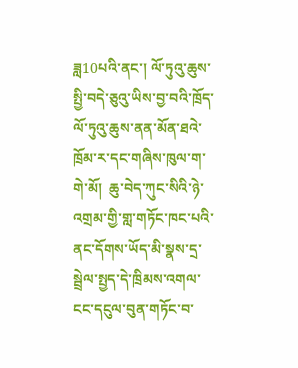ཟླ10པའི་ནང་། ལོ་ཏུའུ་ཆུས་སྤྱི་བདེ་ཅུའུ་ཡིས་བྱ་བའི་ཁྲོད་ལོ་ཏུའུ་ཆུས་ནན་མོན་ཐའེ་ཁྲོམ་ར་དང་གཞིས་ཁུལ་ག་གེ་མོ།  ཆུ་བེད་ཀུང་སིའི་ཉེ་འགྲམ་གྱི་གླ་གཏོང་ཁང་པའི་ནང་དོགས་ཡོད་མི་སྣས་དྲ་སྦྲེལ་སྤྱད་དེ་ཁྲིམས་འགལ་ངང་དངུལ་བུན་གཏོང་བ་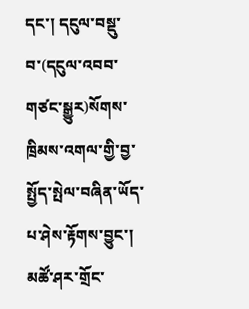དང་། དངུལ་བསྡུ་བ་(དངུལ་འབབ་གཙང་སྒྱུར)སོགས་ཁྲིམས་འགལ་གྱི་བྱ་སྤྱོད་སྤེལ་བཞིན་ཡོད་པ་ཤེས་རྟོགས་བྱུང་། མཚོ་ཤར་གྲོང་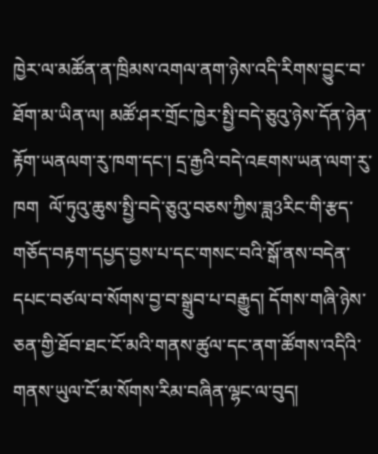ཁྱེར་ལ་མཚོན་ན་ཁྲིམས་འགལ་ནག་ཉེས་འདི་རིགས་བྱུང་བ་ཐོག་མ་ཡིན་ལ། མཚོ་ཤར་གྲོང་ཁྱེར་སྤྱི་བདེ་ཅུའུ་ཉེས་དོན་ཉེན་རྟོག་ཡནལག་རུ་ཁག་དང་། དྲ་རྒྱའི་བདེ་འཇགས་ཡན་ལག་རུ་ཁག  ལོ་ཏུའུ་ཆུས་སྤྱི་བདེ་ཅུའུ་བཅས་ཀྱིས་ཟླ3རིང་གི་རྩད་གཅོད་བརྟག་དཔྱད་བྱས་པ་དང་གསང་བའི་སྒོ་ནས་བདེན་དཔང་བཙལ་བ་སོགས་བྱ་བ་སྒྲུབ་པ་བརྒྱུད། དོགས་གཞི་ཉེས་ཅན་གྱི་ཐོབ་ཐང་ངོ་མའི་གནས་ཚུལ་དང་ནག་ཚོགས་འདིའི་གནས་ཡུལ་ངོ་མ་སོགས་རིམ་བཞིན་ལྷང་ལ་བུད།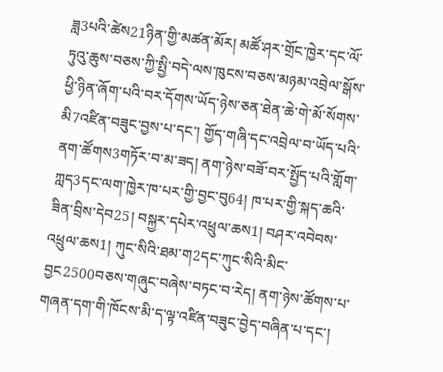ཟླ3པའི་ཚེས21ཉིན་གྱི་མཚན་མོར། མཚོ་ཤར་གྲོང་ཁྱེར་དང་ལོ་ཏུའུ་ཆུས་བཅས་ཀྱི་སྤྱི་བདེ་ལས་ཁུངས་བཅས་མཉམ་འབྲེལ་སྒོས་ཕྱི་ཉིན་ཞོག་པའི་བར་དོགས་ཡོད་ཉེས་ཅན་ཐེན་ཆེ་གེ་མོ་སོགས་མི7འཛིན་བཟུང་བྱས་པ་དང་། གྱོད་གཞི་དང་འབྲེལ་བ་ཡོད་པའི་ནག་ཚོགས3གཏོར་བ་མ་ཟད། ནག་ཉེས་བཟོ་བར་སྤྱོད་པའི་གློག་ཀླད3དང་ལག་ཁྱེར་ཁ་པར་གྱི་བྱང་བུ64། ཁ་པར་གྱི་སྐད་ཆའི་ཟིན་བྲིས་དེབ25། བསྐྱར་དཔེར་འཕྲུལ་ཆས1། བཤར་འབེབས་འཕྲུལ་ཆས1། ཀུང་སིའི་ཐམ་ག2དང་ཀུང་སིའི་མིང་བྱང2500བཅས་གཞུང་བཞེས་བཏང་བ་རེད། ནག་ཉེས་ཚོགས་པ་གཞན་དག་གི་ཁོངས་མི་ད་ལྟ་འཛིན་བཟུང་བྱེད་བཞིན་པ་དང་།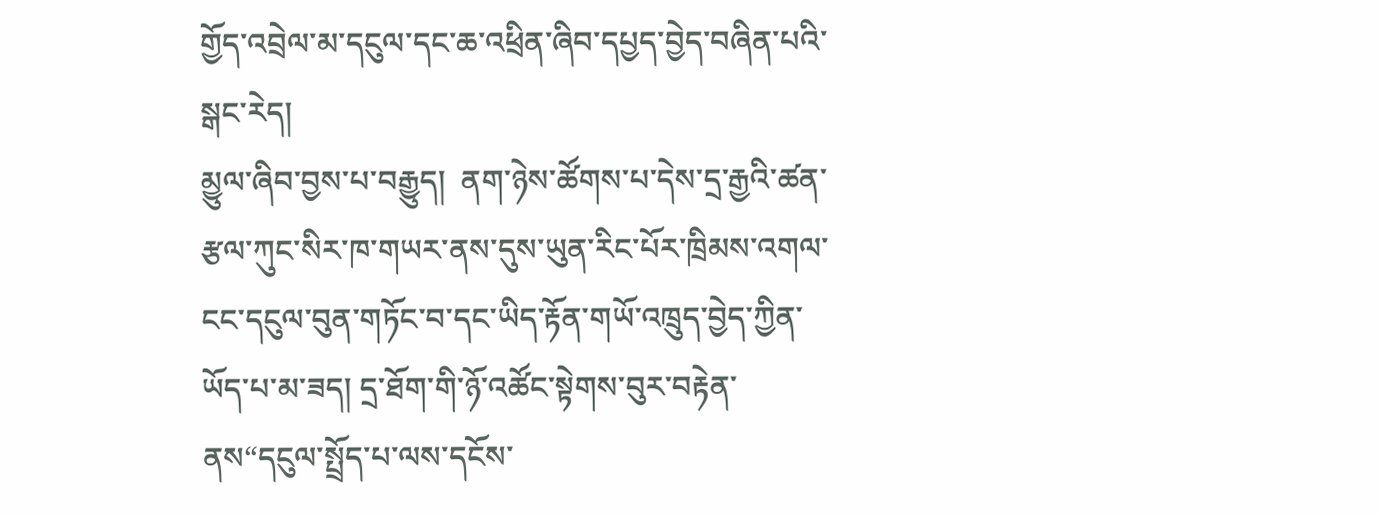གྱོད་འབྲེལ་མ་དངུལ་དང་ཆ་འཕྲིན་ཞིབ་དཔྱད་བྱེད་བཞིན་པའི་སྒང་རེད།
མྱུལ་ཞིབ་བྱས་པ་བརྒྱུད།  ནག་ཉེས་ཚོགས་པ་དེས་དྲ་རྒྱའི་ཚན་རྩལ་ཀུང་སིར་ཁ་གཡར་ནས་དུས་ཡུན་རིང་པོར་ཁྲིམས་འགལ་ངང་དངུལ་བུན་གཏོང་བ་དང་ཡིད་རྟོན་གཡོ་འཁྲུད་བྱེད་ཀྱིན་ཡོད་པ་མ་ཟད། དྲ་ཐོག་གི་ཉོ་འཚོང་སྟེགས་བུར་བརྟེན་ནས“དངུལ་སྤྲོད་པ་ལས་དངོས་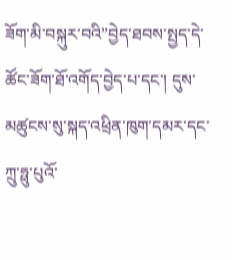ཟོག་མི་བསྐུར་བའི”བྱེད་ཐབས་སྤྱད་དེ་ཚོང་ཟོག་ཐོ་འགོད་བྱེད་པ་དང་། དུས་མཚུངས་སུ་སྐད་འཕྲིན་ཁུག་དམར་དང་ཀྲུ་ཧྥུ་པུའོ་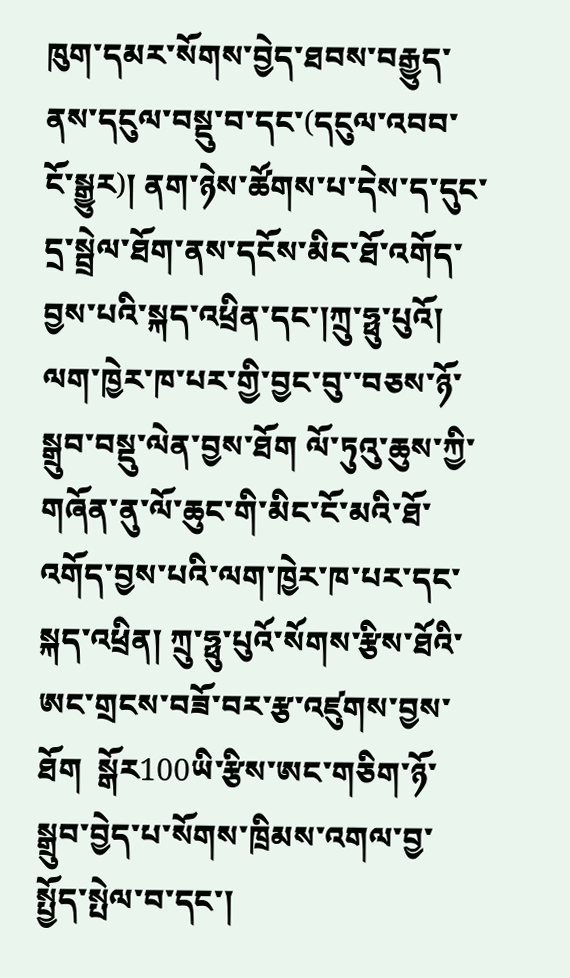ཁུག་དམར་སོགས་བྱེད་ཐབས་བརྒྱུད་ནས་དངུལ་བསྡུ་བ་དང་(དངུལ་འབབ་ངོ་སྒྱུར)། ནག་ཉེས་ཚོགས་པ་དེས་ད་དུང་དྲ་སྦྲེལ་ཐོག་ནས་དངོས་མིང་ཐོ་འགོད་བྱས་པའི་སྐད་འཕྲིན་དང་།ཀྲུ་ཧྥུ་པུའོ། ལག་ཁྱེར་ཁ་པར་གྱི་བྱང་བུ་་བཅས་ཉོ་སྒྲུབ་བསྡུ་ལེན་བྱས་ཐོག ལོ་ཏུའུ་ཆུས་ཀྱི་གཞོན་ནུ་ལོ་ཆུང་གི་མིང་ངོ་མའི་ཐོ་འགོད་བྱས་པའི་ལག་ཁྱེར་ཁ་པར་དང་སྐད་འཕྲིན། ཀྲུ་ཧྥུ་པུའོ་སོགས་རྩིས་ཐོའི་ཨང་གྲངས་བཟོ་བར་རྩ་འཛུགས་བྱས་ཐོག  སྒོར100ཡི་རྩིས་ཨང་གཅིག་ཉོ་སྒྲུབ་བྱེད་པ་སོགས་ཁྲིམས་འགལ་བྱ་སྤྱོད་སྤེལ་བ་དང་།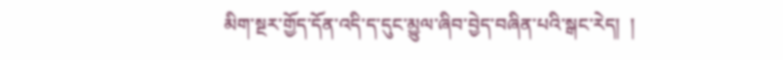མིག་སྔར་གྱོད་དོན་འདི་ད་དུང་མྱུལ་ཞིབ་བྱེད་བཞིན་པའི་སྒང་རེད།  །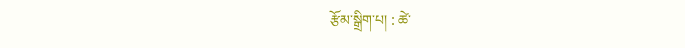རྩོམ་སྒྲིག་པ། : ཚེ་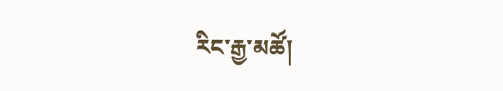རིང་རྒྱ་མཚོ།